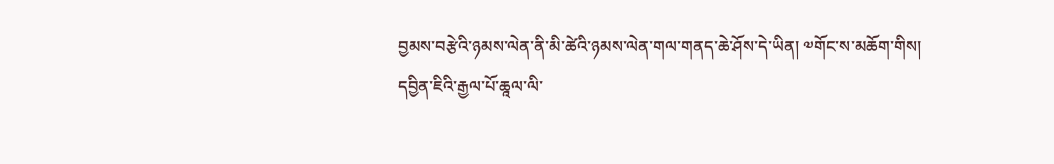བྱམས་བརྩེའི་ཉམས་ལེན་ནི་མི་ཚེའི་ཉམས་ལེན་གལ་གནད་ཆེ་ཤོས་དེ་ཡིན། ༧གོང་ས་མཆོག་གིས།
དབྱིན་ཇིའི་རྒྱལ་པོ་ཆཱལ་ལི་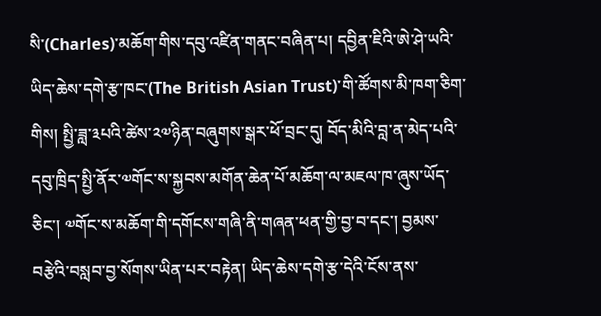སི་(Charles)་མཆོག་གིས་དབུ་འཛིན་གནང་བཞིན་པ། དབྱིན་ཇིའི་ཨེ་ཤེ་ཡའི་ཡིད་ཆེས་དགེ་རྩ་ཁང་(The British Asian Trust)་གི་ཚོགས་མི་ཁག་ཅིག་གིས། སྤྱི་ཟླ་༣པའི་ཚེས་༢༧ཉིན་བཞུགས་སྒར་ཕོ་བྲང་དུ། བོད་མིའི་བླ་ན་མེད་པའི་དབུ་ཁྲིད་སྤྱི་ནོར་༧གོང་ས་སྐྱབས་མགོན་ཆེན་པོ་མཆོག་ལ་མཇལ་ཁ་ཞུས་ཡོད་ཅིང་། ༧གོང་ས་མཆོག་གི་དགོངས་གཞི་ནི་གཞན་ཕན་གྱི་བྱ་བ་དང་། བྱམས་བརྩེའི་བསླབ་བྱ་སོགས་ཡིན་པར་བརྟེན། ཡིད་ཆེས་དགེ་རྩ་དེའི་ངོས་ནས་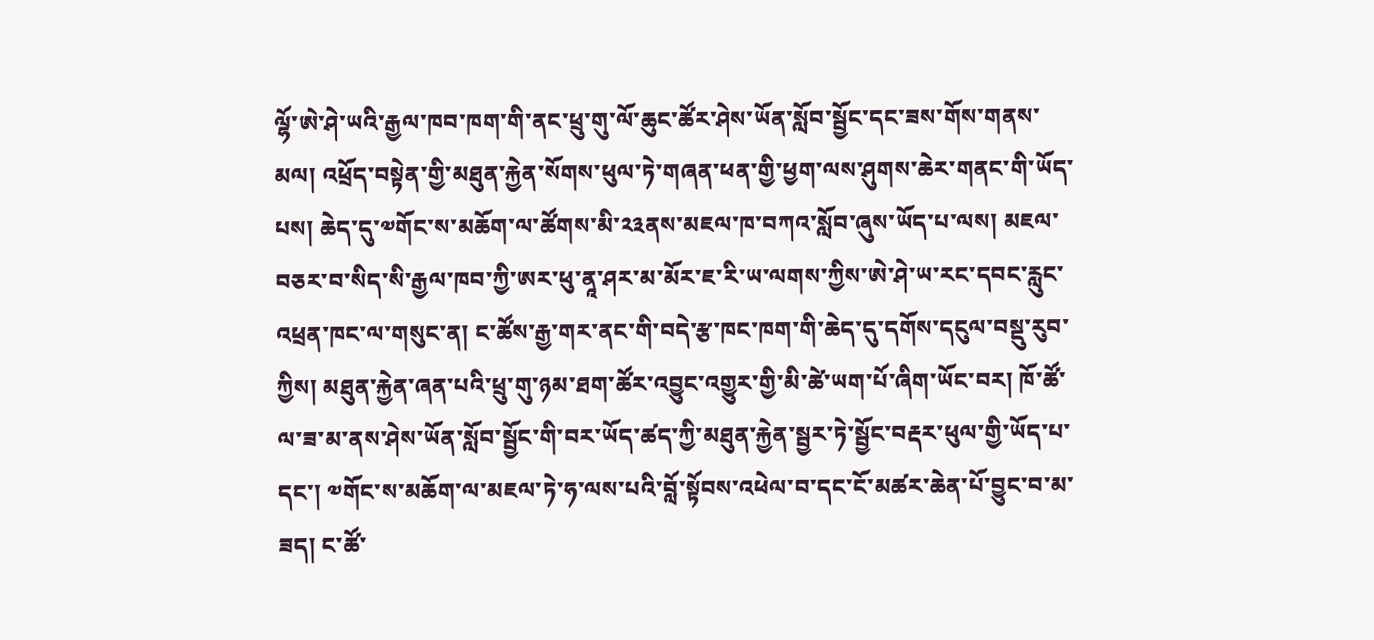ལྷོ་ཨེ་ཤེ་ཡའི་རྒྱལ་ཁབ་ཁག་གི་ནང་ཕྲུ་གུ་ལོ་ཆུང་ཚོར་ཤེས་ཡོན་སློབ་སྦྱོང་དང་ཟས་གོས་གནས་མལ། འཕྲོད་བསྟེན་གྱི་མཐུན་རྐྱེན་སོགས་ཕུལ་ཏེ་གཞན་ཕན་གྱི་ཕྱག་ལས་ཤུགས་ཆེར་གནང་གི་ཡོད་པས། ཆེད་དུ་༧གོང་ས་མཆོག་ལ་ཚོགས་མི་༢༣ནས་མཇལ་ཁ་བཀའ་སློབ་ཞུས་ཡོད་པ་ལས། མཇལ་བཅར་བ་སིད་སི་རྒྱལ་ཁབ་ཀྱི་ཨར་ཕུ་ནཱ་ཤར་མ་མོར་ཇ་རི་ཡ་ལགས་ཀྱིས་ཨེ་ཤེ་ཡ་རང་དབང་རླུང་འཕྲན་ཁང་ལ་གསུང་ན། ང་ཚོས་རྒྱ་གར་ནང་གི་བདེ་རྩ་ཁང་ཁག་གི་ཆེད་དུ་དགོས་དངུལ་བསྡུ་རུབ་ཀྱིས། མཐུན་རྐྱེན་ཞན་པའི་ཕྲུ་གུ་ཉམ་ཐག་ཚོར་འབྱུང་འགྱུར་གྱི་མི་ཚེ་ཡག་པོ་ཞིག་ཡོང་བར། ཁོ་ཚོ་ལ་ཟ་མ་ནས་ཤེས་ཡོན་སློབ་སྦྱོང་གི་བར་ཡོད་ཚད་ཀྱི་མཐུན་རྐྱེན་སྦྱར་ཏེ་སྦྱོང་བརྡར་ཕུལ་གྱི་ཡོད་པ་དང་། ༧གོང་ས་མཆོག་ལ་མཇལ་ཏེ་ཧ་ལས་པའི་བློ་སྟོབས་འཕེལ་བ་དང་ངོ་མཚར་ཆེན་པོ་བྱུང་བ་མ་ཟད། ང་ཚོ་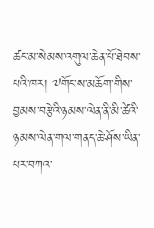ཚང་མ་སེམས་འགུལ་ཆེན་པོ་ཐེབས་པའི་ཁར། ༧གོང་ས་མཆོག་གིས་བྱམས་བརྩེའི་ཉམས་ལེན་ནི་མི་ཚེའི་ཉམས་ལེན་གལ་གནད་ཆེ་ཤོས་ཡིན་པར་བཀའ་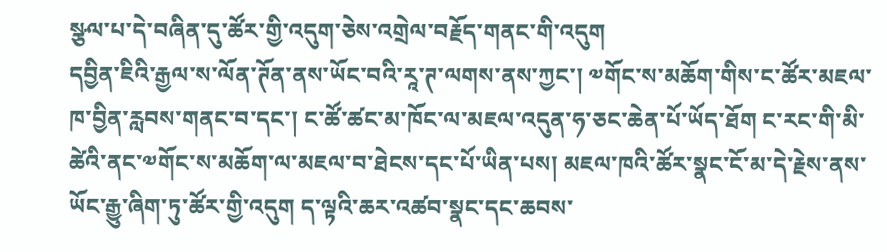སྩལ་པ་དེ་བཞིན་དུ་ཚོར་གྱི་འདུག་ཅེས་འགྲེལ་བརྗོད་གནང་གི་འདུག
དབྱིན་ཇིའི་རྒྱལ་ས་ལོན་ཊོན་ནས་ཡོང་བའི་རཱ་ཊ་ལགས་ནས་ཀྱང་། ༧གོང་ས་མཆོག་གིས་ང་ཚོར་མཇལ་ཁ་བྱིན་རླབས་གནང་བ་དང་། ང་ཚོ་ཚང་མ་ཁོང་ལ་མཇལ་འདུན་ཧ་ཅང་ཆེན་པོ་ཡོད་ཐོག ང་རང་གི་མི་ཚེའི་ནང་༧གོང་ས་མཆོག་ལ་མཇལ་བ་ཐེངས་དང་པོ་ཡིན་པས། མཇལ་ཁའི་ཚོར་སྣང་ངོ་མ་དེ་རྗེས་ནས་ཡོང་རྒྱུ་ཞིག་ཏུ་ཚོར་གྱི་འདུག ད་ལྟའི་ཆར་འཚབ་སྣང་དང་ཆབས་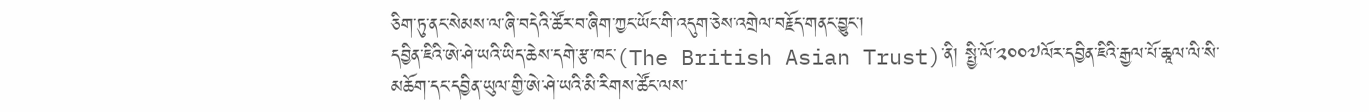ཅིག་ཏུ་ནང་སེམས་ལ་ཞི་བདེའི་ཚོར་བ་ཞིག་ཀྱང་ཡོང་གི་འདུག་ཅེས་འགྲེལ་བརྗོད་གནང་བྱུང་།
དབྱིན་ཇིའི་ཨེ་ཤེ་ཡའི་ཡིད་ཆེས་དགེ་རྩ་ཁང་(The British Asian Trust)་ནི། སྤྱི་ལོ་༢༠༠༧ལོར་དབྱིན་ཇིའི་རྒྱལ་པོ་ཆཱལ་ལི་སི་མཆོག་དང་དབྱིན་ཡུལ་གྱི་ཨེ་ཤེ་ཡའི་མི་རིགས་ཚོང་ལས་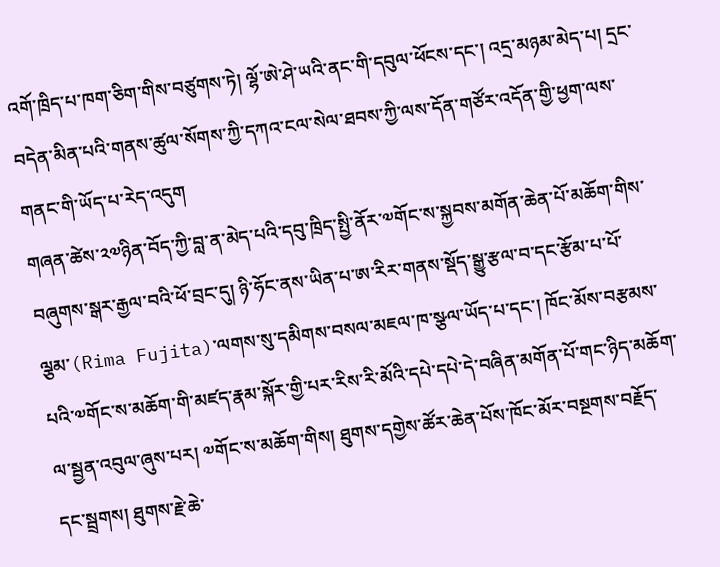འགོ་ཁྲིད་པ་ཁག་ཅིག་གིས་བཙུགས་ཏེ། ལྷོ་ཨེ་ཤེ་ཡའི་ནང་གི་དབུལ་ཕོངས་དང་། འདྲ་མཉམ་མེད་པ། དྲང་བདེན་མིན་པའི་གནས་ཚུལ་སོགས་ཀྱི་དཀའ་ངལ་སེལ་ཐབས་ཀྱི་ལས་དོན་གཙོར་འདོན་གྱི་ཕྱག་ལས་གནང་གི་ཡོད་པ་རེད་འདུག
གཞན་ཚེས་༢༧ཉིན་བོད་ཀྱི་བླ་ན་མེད་པའི་དབུ་ཁྲིད་སྤྱི་ནོར་༧གོང་ས་སྐྱབས་མགོན་ཆེན་པོ་མཆོག་གིས་བཞུགས་སྒར་རྒྱལ་བའི་ཕོ་བྲང་དུ། ཉི་ཧོང་ནས་ཡིན་པ་ཨ་རིར་གནས་སྡོད་སྒྱུ་རྩལ་བ་དང་རྩོམ་པ་པོ་ལྕམ་(Rima Fujita)་ལགས་སུ་དམིགས་བསལ་མཇལ་ཁ་སྩལ་ཡོད་པ་དང་། ཁོང་མོས་བརྩམས་པའི་༧གོང་ས་མཆོག་གི་མཛད་རྣམ་སྐོར་གྱི་པར་རིས་རི་མོའི་དཔེ་དཔེ་དེ་བཞིན་མགོན་པོ་གང་ཉིད་མཆོག་ལ་སྦྱན་འབུལ་ཞུས་པར། ༧གོང་ས་མཆོག་གིས། ཐུགས་དགྱེས་ཚོར་ཆེན་པོས་ཁོང་མོར་བསྔགས་བརྗོད་དང་སྦྲགས། ཐུགས་རྗེ་ཆེ་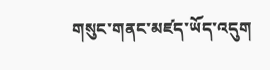གསུང་གནང་མཛད་ཡོད་འདུག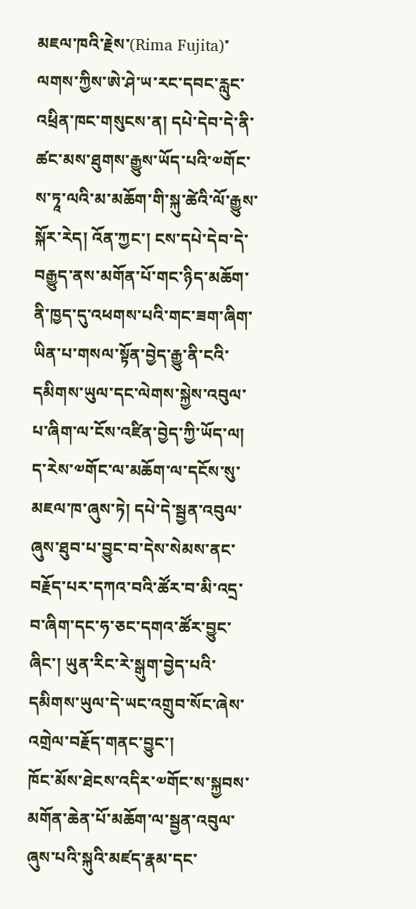མཇལ་ཁའི་རྗེས་(Rima Fujita)་ལགས་ཀྱིས་ཨེ་ཤེ་ཡ་རང་དབང་རླུང་འཕྲིན་ཁང་གསུངས་ན། དཔེ་དེབ་དེ་ནི་ཚང་མས་ཐུགས་རྒྱུས་ཡོད་པའི་༧གོང་ས་ཏཱ་ལའི་མ་མཆོག་གི་སྐུ་ཚེའི་ལོ་རྒྱུས་སྐོར་རེད། འོན་ཀྱང་། ངས་དཔེ་དེབ་དེ་བརྒྱུད་ནས་མགོན་པོ་གང་ཉིད་མཆོག་ནི་ཁྱད་དུ་འཕགས་པའི་གང་ཟག་ཞིག་ཡིན་པ་གསལ་སྟོན་བྱེད་རྒྱུ་ནི་ངའི་དམིགས་ཡུལ་དང་ལེགས་སྐྱེས་འབུལ་པ་ཞིག་ལ་ངོས་འཛིན་བྱེད་ཀྱི་ཡོད་ལ། ད་རེས་༧གོང་ལ་མཆོག་ལ་དངོས་སུ་མཇལ་ཁ་ཞུས་ཏེ། དཔེ་དེ་སྦྱན་འབུལ་ཞུས་ཐུབ་པ་བྱུང་བ་དེས་སེམས་ནང་བརྗོད་པར་དཀའ་བའི་ཚོར་བ་མི་འདྲ་བ་ཞིག་དང་ཧ་ཅང་དགའ་ཚོར་བྱུང་ཞིང་། ཡུན་རིང་རེ་སྒུག་བྱེད་པའི་དམིགས་ཡུལ་དེ་ཡང་འགྲུབ་སོང་ཞེས་འགྲེལ་བརྗོད་གནང་བྱུང་།
ཁོང་མོས་ཐེངས་འདིར་༧གོང་ས་སྐྱབས་མགོན་ཆེན་པོ་མཆོག་ལ་སྦྱན་འབུལ་ཞུས་པའི་སྐུའི་མཛད་རྣམ་དང་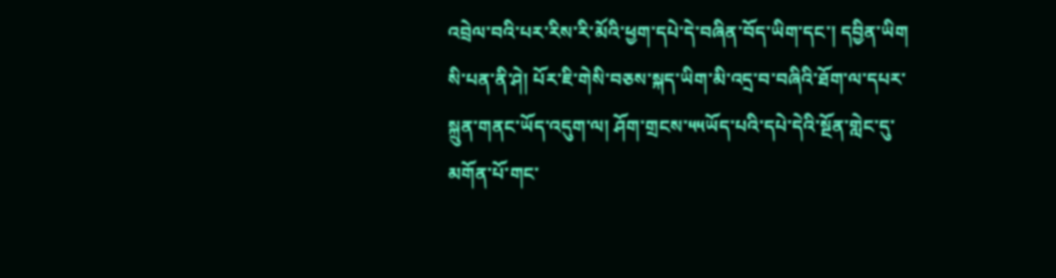འབྲེལ་བའི་པར་རིས་རི་མོའི་ཕྱག་དཔེ་དེ་བཞིན་བོད་ཡིག་དང་། དབྱིན་ཡིག སི་པན་ནི་ཤེ། པོར་ཇི་གེསི་བཅས་སྐད་ཡིག་མི་འདྲ་བ་བཞིའི་ཐོག་ལ་དཔར་སྐྲུན་གནང་ཡོད་འདུག་ལ། ཤོག་གྲངས་༥༥ཡོད་པའི་དཔེ་དེའི་སྔོན་གླེང་དུ་མགོན་པོ་གང་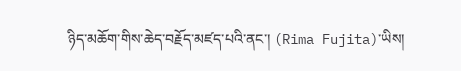ཉིད་མཆོག་གིས་ཆེད་བརྗོད་མཛད་པའི་ནང་། (Rima Fujita)་ཡིས།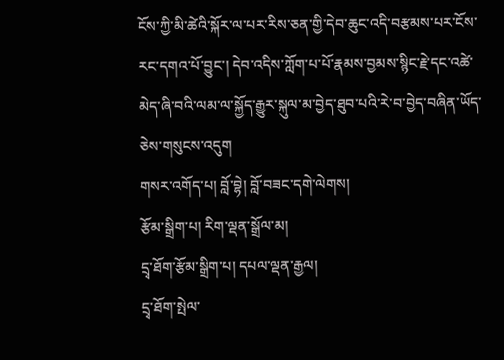ངོས་ཀྱི་མི་ཚེའི་སྐོར་ལ་པར་རིས་ཅན་གྱི་དེབ་ཆུང་འདི་བརྩམས་པར་ངོས་རང་དགའ་པོ་བྱུང་། དེབ་འདིས་ཀློག་པ་པོ་རྣམས་བྱམས་སྙིང་རྗེ་དང་འཚེ་མེད་ཞི་བའི་ལམ་ལ་སྐྱོད་རྒྱུར་སྐུལ་མ་བྱེད་ཐུབ་པའི་རེ་བ་བྱེད་བཞིན་ཡོད་ཅེས་གསུངས་འདུག
གསར་འགོད་པ། བློ་བྷེ། བློ་བཟང་དགེ་ལེགས།
རྩོམ་སྒྲིག་པ། རིག་ལྡན་སྒྲོལ་མ།
དྲྭ་ཐོག་རྩོམ་སྒྲིག་པ། དཔལ་ལྡན་རྒྱལ།
དྲྭ་ཐོག་སྤེལ་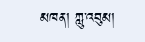མཁན། ཀླུ་འབུམ།